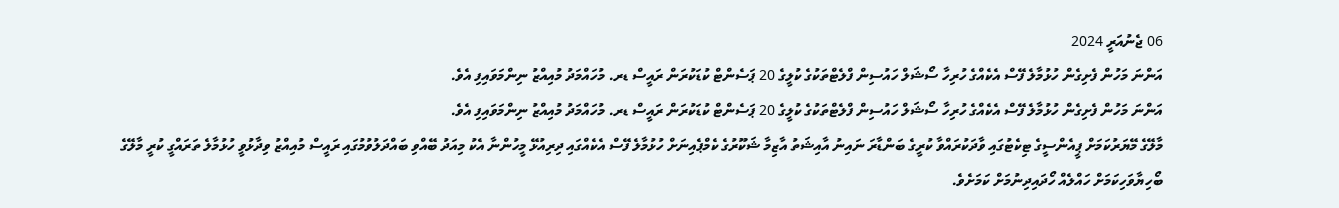06 ޖެނުއަރީ 2024
އަންނަ މަހުން ފެށިގެން ހުޅުމާލެ ފޭސް އެކެއްގެ ހުރިހާ ސޯޝަލް ހައުސިން ފްލެޓްތަކުގެ ކުލީގެ 20 ޕަސެންޓް ކުޑަކުރަން ރައީސް ޑރ. މުހައްމަދު މުއިއްޒު ނިންމަވައިފި އެވެ.
އަންނަ މަހުން ފެށިގެން ހުޅުމާލެ ފޭސް އެކެއްގެ ހުރިހާ ސޯޝަލް ހައުސިން ފްލެޓްތަކުގެ ކުލީގެ 20 ޕަސެންޓް ކުޑަކުރަން ރައީސް ޑރ. މުހައްމަދު މުއިއްޒު ނިންމަވައިފި އެވެ.
މާލޭގެ މޭޔަރުކަމަށް ޕީއެންސީގެ ޓިކެޓުގައި ވާދަކުރައްވާ ކުރީގެ ބަންޑާރަ ނައިނު އާއިޝަތު އާޒިމާ ޝަކޫރުގެ ކެމްޕެއިނަށް ހުޅުމާލެ ފޭސް އެކެއްގައި ދިރިއުޅޭ މީހުންނާ އެކު މިއަދު ބޭއްވި ބައްދަލުވުމުގައި ރައީސް މުއިއްޒު ވިދާޅުވީ ހުޅުމާލެ ތަރައްގީ ކުރީ މާލޭގެ ބޯހިޔާވަހިކަމަށް ހައްލެއް ހޯދައިދިނުމަށް ކަމަށެވެ.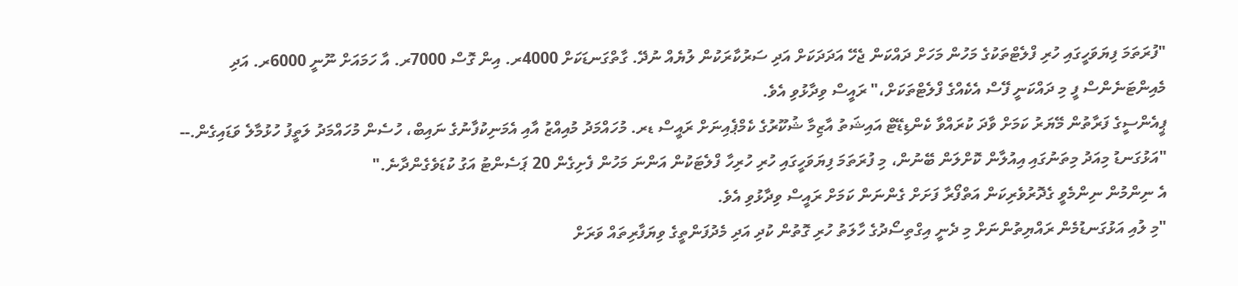"ފުރަތަމަ ފިޔަވަހީގައި ހުރި ފްލެޓްތަކުގެ މަހުން މަހަށް ދައްކަން ޖެހޭ އަދަދަކަށް އަދި ސަރުކާރަކުން ލުޔެއް ނުދޭ. ގާތްގަނޑަކަށް 4000ރ. އިން ގޮސް 7000ރ. އާ ހަމައަށް ނޫނީ 6000ރ. އަދި މެއިންޓަނެންސް ފީ މި ދައްކަނީ ފޭސް އެކެއްގެ ފްލެޓްތަކަށް،" ރައީސް ވިދާޅުވި އެވެ.
ޕީއެންސީގެ ފަރާތުން މޭޔަރު ކަމަށް ވާދަ ކުރައްވާ ކެންޑިޑޭޓް އައިޝަތު އާޒިމާ ޝުކޫރުގެ ކެމްޕެއިނަށް ރައީސް ޑރ. މުހައްމަދު މުއިއްޒު އާއި އެމަނިކުފާނުގެ ނައިބް، ހުސެން މުހައްމަދު ލަތީފު ހުޅުމާލެ ވަޑައިގެން.--
"އަޅުގަނޑު މިއަދު މިތަނުގައި އިއުލާން ކޮށްލަން ބޭނުން، މި ފުރަތަމަ ފިޔަވަހީގައި ހުރި ހުރިހާ ފްލެޓަކުން އަންނަ މަހުން ފެށިގެން 20 ޕަސެންޓު އަގު ކުޑަވެގެންދާނެ."
އެ ނިންމުން ނިންމެވީ ގެދޮރުވެރިކަން އަތްފޯރާ ފަށަށް ގެންނަން ކަމަށް ރައީސް ވިދާޅުވި އެވެ.
"މި ލުއި އަޅުގަނޑުމެން ރައްޔިތުންނަށް މި ދެނީ އިގްތިސޯދުގެ ހާލަތު ހުރި ގޮތުން ކުދި އަދި މެދުފަންތީގެ ވިޔަފާރިތައް ވަރަށް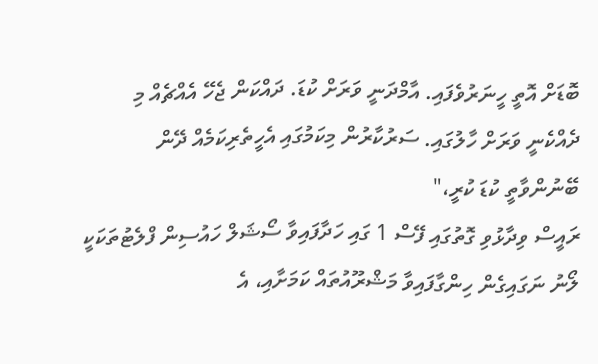ބޮޑަށް އޮތީ ހީނަރުވެފައި. އާމްދަނީ ވަރަށް ކުޑަ. ދައްކަން ޖެހޭ އެއްޗެއް މި ދެއްކެނީ ވަރަށް ހާލުގައި. ސަރުކާރުން މިކަމުގައި އެހީތެރިކަމެއް ދޭން ބޭނުންވާތީ ކުޑަ ކުރީ،"
ރައީސް ވިދާޅުވި ގޮތުގައި ފޭސް 1 ގައި ހަދާފައިވާ ސޯޝަލް ހައުސިން ފްލެޓުތަކަކީ ލޯނު ނަގައިގެން ހިންގާފައިވާ މަޝްރޫއުތައް ކަމަށާއި، އެ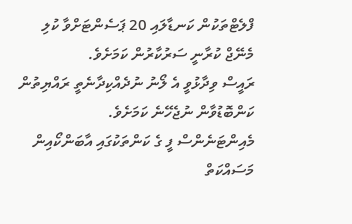ފްލެޓްތަކުން ކަނޑާލައި 20 ޕަސެންޓަށްވާ ކުލި މެނޭޖް ކުރާނީ ސަރުކާރުން ކަމަށެވެ.
ރައީސް ވިދާޅުވީ އެ ލޯނު ނުދެއްކިދާނެތީ ރައްޔިތުން ކަންބޮޑުވާން ނުޖެހޭނެ ކަމަށެވެ.
މެއިންޓަނެންސް ފީ ގެ ކަންތަކުގައި އާބަންކޯއިން މަސައްކަތް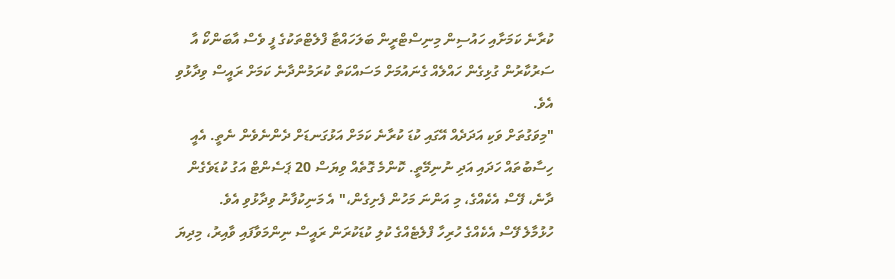ކުރާނެ ކަމަށާއި ހައުސިން މިނިސްޓްރީން ބަލަހައްޓާ ފްލެޓްތަކުގެ ފީ ވެސް އާބަންކޯ އާ ސަރުކާރުން ގުޅިގެން ހައްލެއް ގެނައުމަށް މަސައްކަތް ކުރަމުންދާނެ ކަމަށް ރައީސް ވިދާޅުވި އެވެ.
"މިވަގުތަށް ވަކި އަދަދެއް އޭގައި ކުޑަ ކުރާނެ ކަމަށް އަޅުގަނޑަށް ދެންނެވެން ނެތީ. އެއީ ހިސާބުތައް ހަދައި އަދި ނުނިމޭތީ. ކޮންމެ ގޮތެއް ވިޔަސް 20 ޕަސެންޓް އަގު ކުޑަވެގެން ދާނެ، ފޭސް އެކެއްގެ، މި އަންނަ މަހުން ފެށިގެން،" އެ މަނިކުފާނު ވިދާޅުވި އެވެ.
ހުޅުމާލެ ފޭސް އެކެއްގެ ހުރިހާ ފްލެޓެއްގެ ކުލި ކުޑަކުރަން ރައީސް ނިންމަވާފައި ވާއިރު، މިދިޔަ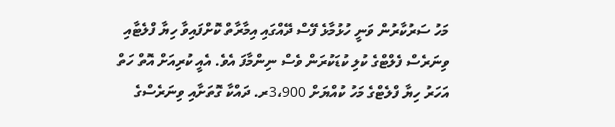މަހު ސަރުކާރުން ވަނީ ހުޅުމާޅެ ފޭސް ދޭއްގައި އިމާރާތް ކޮށްފައިވާ ހިޔާ ފްލެޓާއި ވިނަރެސް ފެލްޓްގެ ކުލި ކުޑަކުރަން ވެސް ނިންމާފަ އެވެ. އެއީ ކުރިއަށް އޮތް ހަތް އަހަރު ހިޔާ ފްލެޓްގެ މަހު ކުއްޔަށް 3،900ރ. ދައްކާ ގޮތަށާއި ވިނަރެސްގެ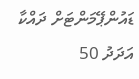ޑައުންޕޭމަންޓަށް ދައްކާ އަދަދު 50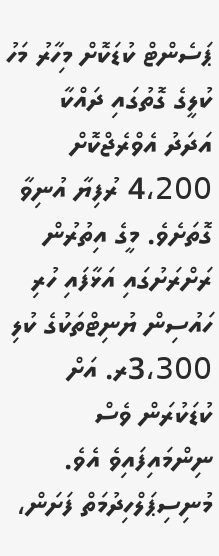ޕަސެންޓް ކުޑަކޮށް މިހާރު މަހު ކުލީގެ ގޮތުގައި ދައްކާ އަދަދު އެވްރެޖްކޮށް 4،200 ރުފިޔާ އުނިވާ ގޮތަށެވެ. މީގެ އިތުރުން ރަށްރަށުގައި އަޅާފައި ހުރި ހައުސިން ޔުނިޓްތަކުގެ ކުލި 3،300ރ. އަށް ކުޑަކުރަން ވެސް ނިންމައިފައިވެ އެވެ.
މުނިސިޕަލްހިދުމަތް ފަށަން،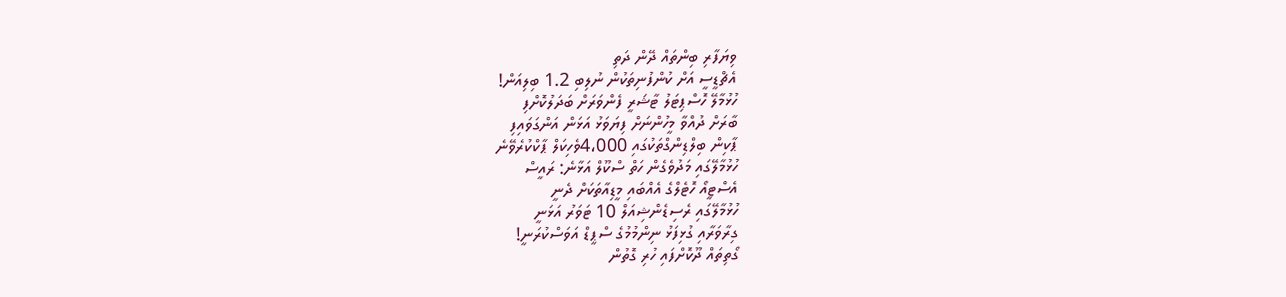ވިޔަފާރި ބިންތައް ދޭން ދަތި
އެޗްޑީސީ އަށް ކުންފުނިތަކުން ނުލިބި 1.2 ބިލިއަން!
ހުޅުމާލޭ ހޮސްޕިޓަލު ޓާޝަރީ ފެންވަރަށް ބަދަލުކޮށްފި
ބާރަށް ދުއްވާ މީހުންނަށް ފިޔަވަޅު އަޅަން އަންގަވައިފި
ޕާކިން ބިލްޑިންގްތަކުގައި 4،000ވެހިކަލް ޕާކްކުރެވޭނެ
ހުޅުމާލޭގައި މަދުވެގެން ހަތް ސްކޫލް އަޅާނެ: ރައީސް
އެސްޓީއޯ ހޮޓެލްގެ އެއްބައި މީޑިއާތަކަށް ދެނީ
ހުޅުމާލޭގައި ރެސިޑެންޝިއަލް 10 ޓަވަރު އަޅަނީ
ގިރާވަރާއި ގުޅިފަޅު ނިންމުމުގެ ސްޕީޑް އަވަސްކުރަނީ!
ގޯތިތައް ދޫކޮށްފައި ހުރި ގޮތުން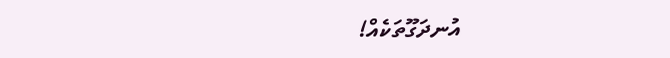އުނދަގޫތަކެއް!